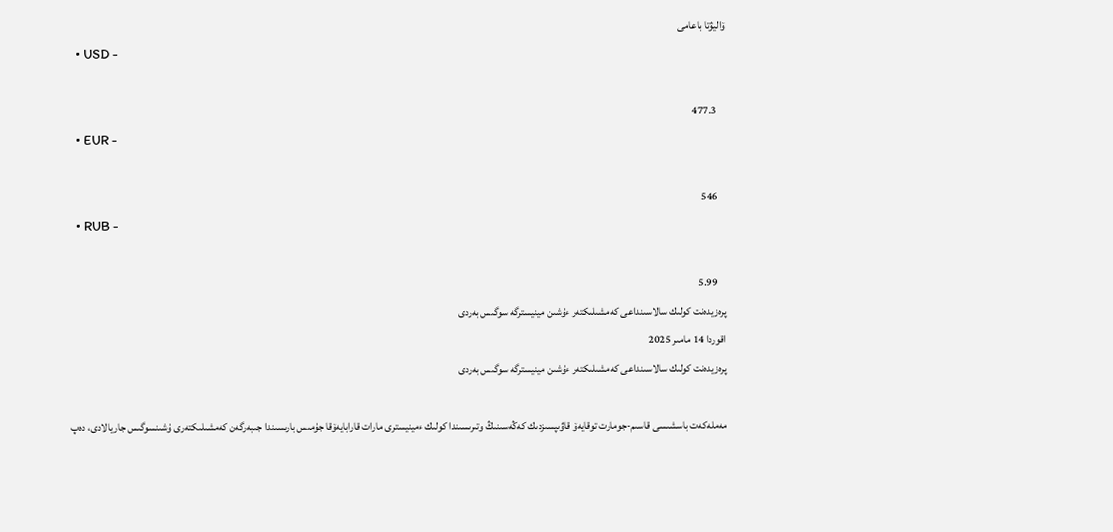ۆاليۋتا باعامى
  • USD -

    477.3
  • EUR -

    546
  • RUB -

    5.99
پرەزيدەنت كولىك سالاسىنداعى كەمشىلىكتەر ءۇشىن مينيسترگە سوگىس بەردى
اقوردا 14 مامىر 2025
پرەزيدەنت كولىك سالاسىنداعى كەمشىلىكتەر ءۇشىن مينيسترگە سوگىس بەردى

مەملەكەت باسشىسى قاسىم-جومارت توقايەۆ قاۋىپسىزدىك كەڭەسىنىڭ وتىرىسىندا كولىك ءمينيسترى مارات قارابايەۆقا جۇمىس بارىسىندا جىبەرگەن كەمشىلىكتەرى ۇشىنسوگىس جاريالادى، دەپ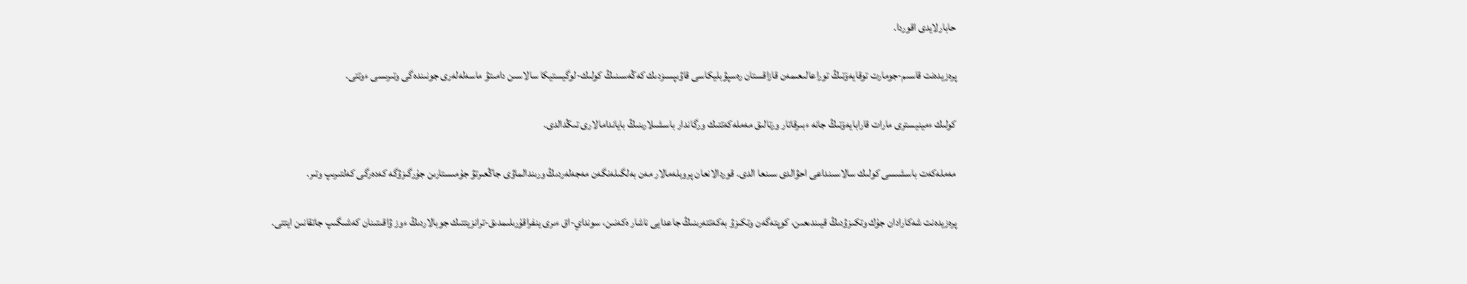حابارلايدى اقوردا.

پرەزيدەنت قاسىم-جومارت توقايەۆتىڭ توراعالىعىمەن قازاقستان رەسپۋبليكاسى قاۋىپسىزدىك كەڭەسىنىڭ كولىك-لوگيستيكا سالاسىن دامىتۋ ماسەلەلەرى جونىندەگى وتىرىسى ءوتتى.

كولىك ءمينيسترى مارات قارابايەۆتىڭ جانە ءبىرقاتار ورتالىق مەملەكەتتىك ورگاندار باسشىلارىنىڭ باياندامالارى تىڭدالدى.

مەملەكەت باسشىسى كولىك سالاسىنداعى احۋالدى سىنعا الدى. قوردالانعان پروبلەمالار مەن بەلگىلەنگەن مەجەلەردىڭ ورىندالماۋى جاڭعىرتۋ جۇمىستارىن جۇرگىزۋگە كەدەرگى كەلتىرىپ وتىر.

پرەزيدەنت شەكارادان جۇك وتكىزۋدىڭ قيىندىعىن، كوپتەگەن وتكىزۋ بەكەتتەرىنىڭ جاعدايى ناشار ەكەنىن، سونداي-اق ءىرى ينفراقۇرىلىمدىق-ترانزيتتىك جوبالاردىڭ ءوز ۋاقىتىنان كەشىگىپ جاتقانىن ايتتى.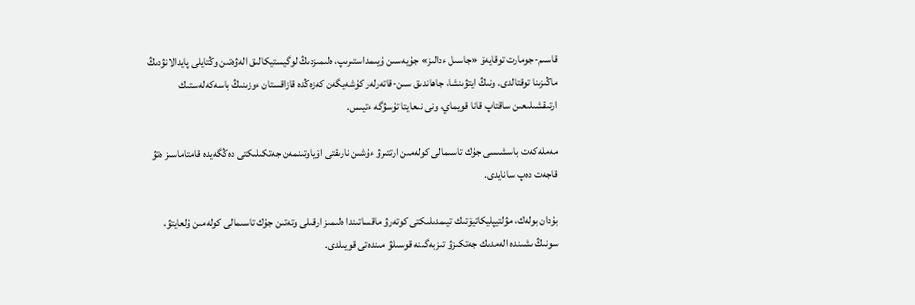قاسىم-جومارت توقايەۆ «جاسىل ءدالىز» جۇيەسىن ۇيىمداستىرىپ، ەلىمىزدىڭ لوگيستيكالىق الەۋەتىن وڭتايلى پايدالانۋدىڭ ماڭىزىنا توقتالدى. ونىڭ ايتۋىنشا، جاھاندىق سىن-قاتەرلەر كۇشەيگەن كەزەڭدە قازاقستان ءوزىنىڭ باسەكەلەستىك ارتىقشىلىعىن ساقتاپ قانا قويماي، ونى نىعايتا تۇسۋگە ءتيىس.

مەملەكەت باسشىسى جۇك تاسىمالى كولەمىن ارتتىرۋ ءۇشىن نارىقتى اۆياوتىنمەن جەتكىلىكتى دەڭگەيدە قامتاماسىز ەتۋ قاجەت دەپ سانايدى.

بۇدان بولەك، مۋلتيپليكاتيۆتىك تيىمدىلىكتى كوتەرۋ ماقساتىندا ەلىمىز ارقىلى وتەتىن جۇك تاسىمالى كولەمىن ۇلعايتۋ، سونىڭ ىشىندە الەمدىك جەتكىزۋ تىزبەگىنە قوسىلۋ مىندەتى قويىلدى.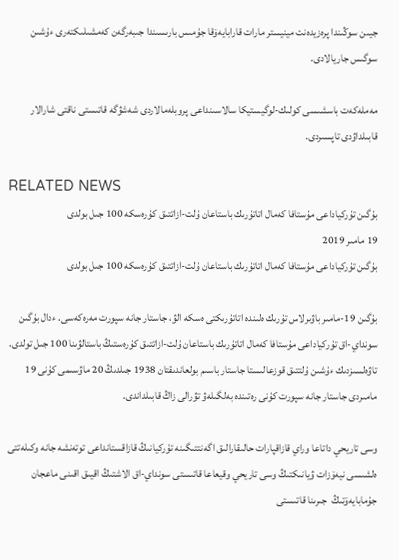جيىن سوڭىندا پرەزيدەنت مينيستر مارات قارابايەۆقا جۇمىس بارىسىندا جىبەرگەن كەمشىلىكتەرى ءۇشىن سوگىس جاريالادى.

مەملەكەت باسشىسى كولىك-لوگيستيكا سالاسىنداعى پروبلەمالاردى شەشۋگە قاتىستى ناقتى شارالار قابىلداۋدى تاپسىردى.

RELATED NEWS
بۇگىن تۇركياداعى مۇستافا كەمال اتاتۇرىك باستاعان ۇلت-ازاتتىق كۇرەسكە 100 جىل بولدى
19 مامىر 2019
بۇگىن تۇركياداعى مۇستافا كەمال اتاتۇرىك باستاعان ۇلت-ازاتتىق كۇرەسكە 100 جىل بولدى

بۇگىن 19-مامىر باۋىرلاس تۇرىك ەلىندە اتاتۇرىكتى ەسكە الۋ، جاستار جانە سپورت مەرەكەسى. ءدال بۇگىن سونداي-اق تۇركياداعى مۇستافا كەمال اتاتۇرىك باستاعان ۇلت-ازاتتىق كۇرەستىڭ باستالۋىنا 100 جىل تولدى. تاۋەلسىزدىك ءۇشىن ۇلتتىق قوزعالىستا جاستار باسىم بولعاندىقتان 1938 جىلدىڭ 20 ماۋسىمى كۇنى 19 مامىردى جاستار جانە سپورت كۇنى رەتىندە بەلگىلەۋ تۋرالى زاڭ قابىلداندى.

وسى تاريحي داتاعا وراي قازاقپارات حالىقارالىق اگەنتتىگىنە تۇركيانىڭ قازاقستانداعى توتەنشە جانە وكىلەتتى ەلشىسى نيەۆزات ۋيانىكتىڭ وسى تاريحي وقيعاعا قاتىستى سونداي-اق الاشتىڭ اقيىق اقىنى ماعجان جۇمابايەۆتىڭ  جىرىنا قاتىستى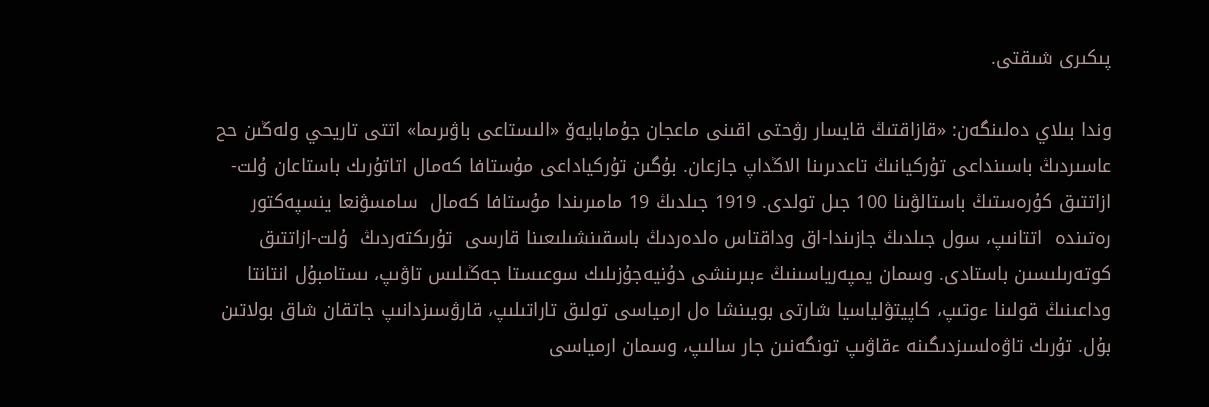پىكىرى شىقتى.

وندا بىلاي دەلىنگەن: «قازاقتىڭ قايسار رۋحتى اقىنى ماعجان جۇمابايەۆ «الىستاعى باۋىرىما» اتتى تاريحي ولەڭىن حح عاسىردىڭ باسىنداعى تۇركيانىڭ تاعدىرىنا الاڭداپ جازعان. بۇگىن تۇركياداعى مۇستافا كەمال اتاتۇرىك باستاعان ۇلت-ازاتتىق كۇرەستىڭ باستالۋىنا 100 جىل تولدى. 1919 جىلدىڭ 19 مامىرىندا مۇستافا كەمال  سامسۋنعا ينسپەكتور رەتىندە  اتتانىپ، سول جىلدىڭ جازىندا-اق وداقتاس ەلدەردىڭ باسقىنشىلىعىنا قارسى  تۇرىكتەردىڭ  ۇلت-ازاتتىق  كوتەرىلىسىن باستادى. وسمان يمپەرياسىنىڭ ءبىرىنشى دۇنيەجۇزىلىك سوعىستا جەڭىلىس تاۋىپ، ىستامبۇل انتانتا وداعىنىڭ قولىنا ءوتىپ، كاپيتۋلياسيا شارتى بويىنشا ەل ارمياسى تولىق تاراتىلىپ، قارۋسىزدانىپ جاتقان شاق بولاتىن بۇل. تۇرىك تاۋەلسىزدىگىنە ءقاۋىپ تونگەنىن جار سالىپ، وسمان ارمياسى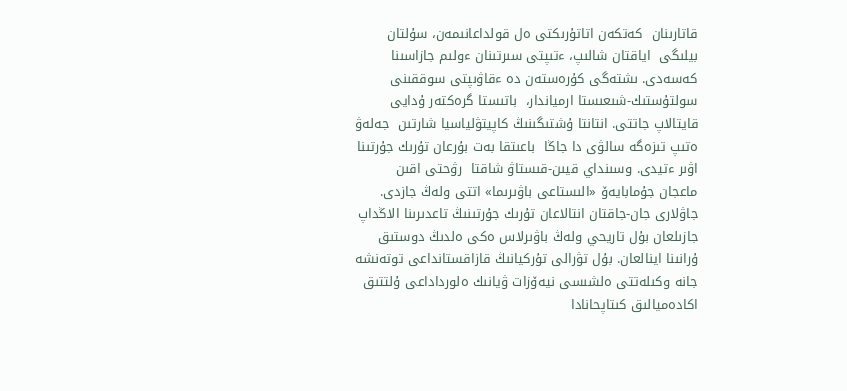قاتارىنان  كەتكەن اتاتۇرىكتى ەل قولداعانىمەن، سۇلتان بيلىگى  اياقتان شالىپ، ءتىپتى سىرتىنان ءولىم جازاسىنا كەسەدى. ىشتەگى كۇرەستەن دە ءقاۋىپتى سوققىنى سولتۇستىك-شىعىستا ارمياندار،  باتىستا گرەكتەر ۇدايى قايتالاپ جاتتى. انتانتا ۇشتىگىنىڭ كاپيتۋلياسيا شارتىن  جەلەۋ ەتىپ تىزەگە سالۋى دا جاڭا  باعىتقا بەت بۇرعان تۇرىك جۇرتىنا اۋىر ءتيدى. وسىنداي قيىن-قىستاۋ شاقتا  رۋحتى اقىن ماعجان جۇمابايەۆ «الىستاعى باۋىرىما» اتتى ولەڭ جازدى. جاۋلارى جان-جاقتان انتالاعان تۇرىك جۇرتىنىڭ تاعدىرىنا الاڭداپ جازىلعان بۇل تاريحي ولەڭ باۋىرلاس ەكى ەلدىڭ دوستىق ۇرانىنا اينالعان. بۇل تۋرالى تۇركيانىڭ قازاقستانداعى توتەنشە جانە وكىلەتتى ەلشىسى نيەۆزات ۋيانىك ەلورداداعى ۇلتتىق اكادەميالىق كىتاپحانادا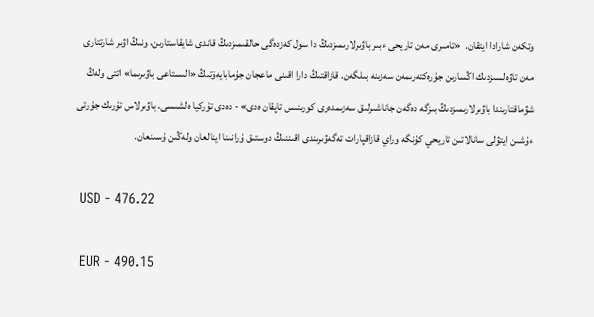وتكەن شارادا ايتقان.  «تامىرى مەن تاريحى ءبىر باۋىرلارىمىزدىڭ دا سول كەزدەگى حالقىمىزدىڭ قاندى شايقاستارىن، ونىڭ اۋىر شارتتارى مەن تاۋەلسىزدىك اڭسارىن جۇرەكتەرىمەن سەزىنە بىلگەن. قازاقتىڭ دارا اقىنى ماعجان جۇمابايەۆتىڭ «الىستاعى باۋىرىما» اتتى ولەڭ شۋماقتارىندا باۋىرلارىمىزدىڭ بىزگە دەگەن جاناشىرلىق سەزىمدەرى كورىنىس تاپقان ەدى» - دەدى تۇركيا ەلشىسى. باۋىرلاس تۇرىك جۇرتى ءۇشىن ايتۋلى سانالاتىن تاريحي كۇنگە وراي قازاقپارات تەگەۋىرىندى اقىننىڭ دوستىق ۇرانىنا اينالعان ولەڭىن ۇسىنعان.

 USD - 476.22

 EUR - 490.15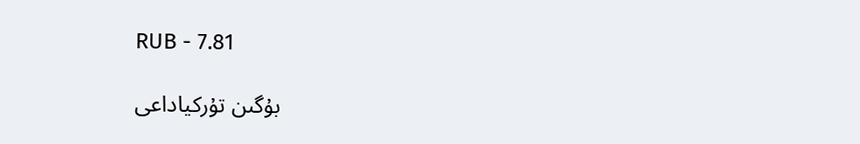RUB - 7.81

بۇگىن تۇركياداعى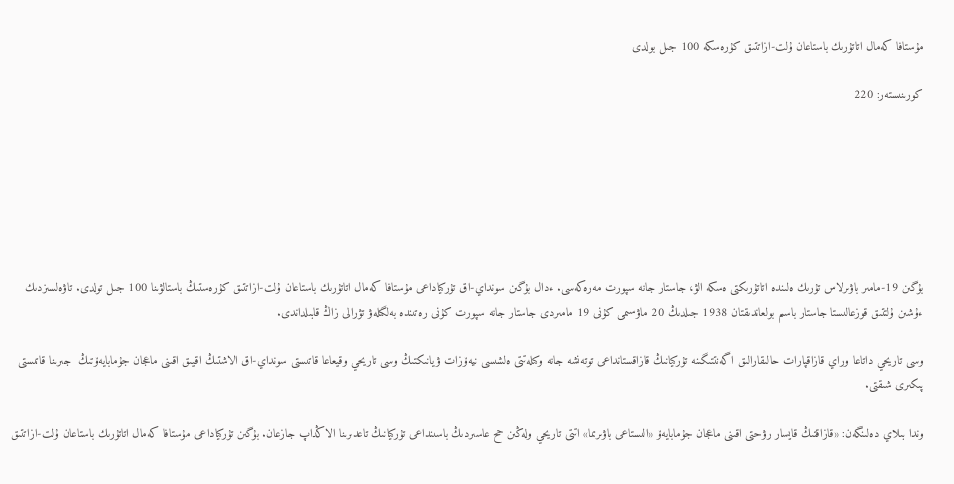مۇستافا كەمال اتاتۇرىك باستاعان ۇلت-ازاتتىق كۇرەسكە 100 جىل بولدى

كورىنىستەر: 220







بۇگىن 19-مامىر باۋىرلاس تۇرىك ەلىندە اتاتۇرىكتى ەسكە الۋ، جاستار جانە سپورت مەرەكەسى. ءدال بۇگىن سونداي-اق تۇركياداعى مۇستافا كەمال اتاتۇرىك باستاعان ۇلت-ازاتتىق كۇرەستىڭ باستالۋىنا 100 جىل تولدى. تاۋەلسىزدىك ءۇشىن ۇلتتىق قوزعالىستا جاستار باسىم بولعاندىقتان 1938 جىلدىڭ 20 ماۋسىمى كۇنى 19 مامىردى جاستار جانە سپورت كۇنى رەتىندە بەلگىلەۋ تۋرالى زاڭ قابىلداندى.

وسى تاريحي داتاعا وراي قازاقپارات حالىقارالىق اگەنتتىگىنە تۇركيانىڭ قازاقستانداعى توتەنشە جانە وكىلەتتى ەلشىسى نيەۆزات ۋيانىكتىڭ وسى تاريحي وقيعاعا قاتىستى سونداي-اق الاشتىڭ اقيىق اقىنى ماعجان جۇمابايەۆتىڭ  جىرىنا قاتىستى پىكىرى شىقتى.

وندا بىلاي دەلىنگەن: «قازاقتىڭ قايسار رۋحتى اقىنى ماعجان جۇمابايەۆ «الىستاعى باۋىرىما» اتتى تاريحي ولەڭىن حح عاسىردىڭ باسىنداعى تۇركيانىڭ تاعدىرىنا الاڭداپ جازعان. بۇگىن تۇركياداعى مۇستافا كەمال اتاتۇرىك باستاعان ۇلت-ازاتتىق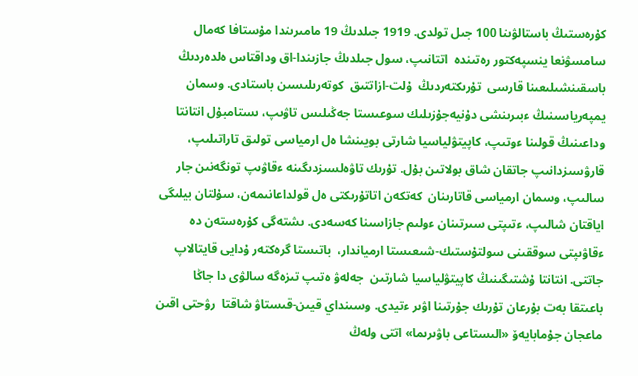كۇرەستىڭ باستالۋىنا 100 جىل تولدى. 1919 جىلدىڭ 19 مامىرىندا مۇستافا كەمال  سامسۋنعا ينسپەكتور رەتىندە  اتتانىپ، سول جىلدىڭ جازىندا-اق وداقتاس ەلدەردىڭ باسقىنشىلىعىنا قارسى  تۇرىكتەردىڭ  ۇلت-ازاتتىق  كوتەرىلىسىن باستادى. وسمان يمپەرياسىنىڭ ءبىرىنشى دۇنيەجۇزىلىك سوعىستا جەڭىلىس تاۋىپ، ىستامبۇل انتانتا وداعىنىڭ قولىنا ءوتىپ، كاپيتۋلياسيا شارتى بويىنشا ەل ارمياسى تولىق تاراتىلىپ، قارۋسىزدانىپ جاتقان شاق بولاتىن بۇل. تۇرىك تاۋەلسىزدىگىنە ءقاۋىپ تونگەنىن جار سالىپ، وسمان ارمياسى قاتارىنان  كەتكەن اتاتۇرىكتى ەل قولداعانىمەن، سۇلتان بيلىگى  اياقتان شالىپ، ءتىپتى سىرتىنان ءولىم جازاسىنا كەسەدى. ىشتەگى كۇرەستەن دە ءقاۋىپتى سوققىنى سولتۇستىك-شىعىستا ارمياندار،  باتىستا گرەكتەر ۇدايى قايتالاپ جاتتى. انتانتا ۇشتىگىنىڭ كاپيتۋلياسيا شارتىن  جەلەۋ ەتىپ تىزەگە سالۋى دا جاڭا  باعىتقا بەت بۇرعان تۇرىك جۇرتىنا اۋىر ءتيدى. وسىنداي قيىن-قىستاۋ شاقتا  رۋحتى اقىن ماعجان جۇمابايەۆ «الىستاعى باۋىرىما» اتتى ولەڭ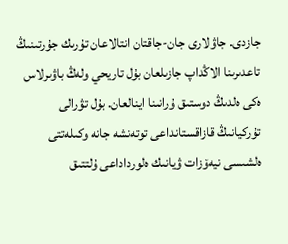جازدى. جاۋلارى جان-جاقتان انتالاعان تۇرىك جۇرتىنىڭ تاعدىرىنا الاڭداپ جازىلعان بۇل تاريحي ولەڭ باۋىرلاس ەكى ەلدىڭ دوستىق ۇرانىنا اينالعان. بۇل تۋرالى تۇركيانىڭ قازاقستانداعى توتەنشە جانە وكىلەتتى ەلشىسى نيەۆزات ۋيانىك ەلورداداعى ۇلتتىق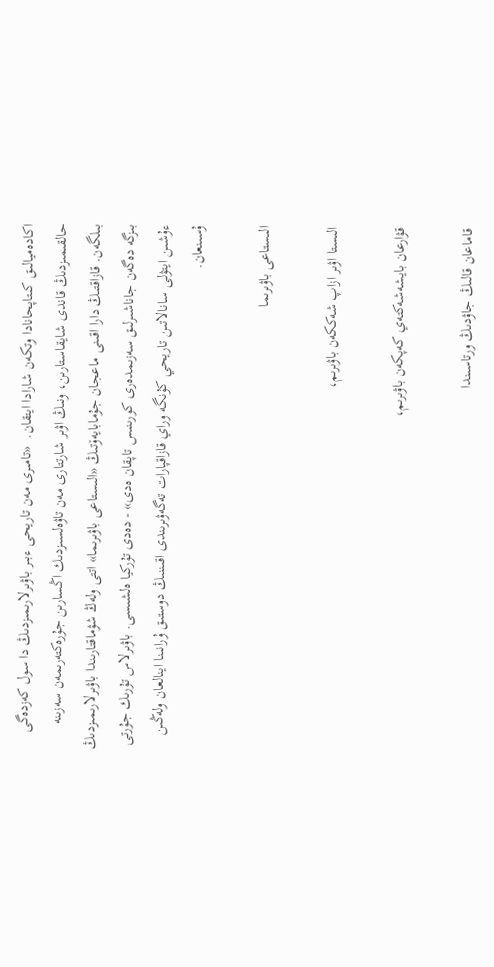اكادەميالىق كىتاپحانادا وتكەن شارادا ايتقان.  «تامىرى مەن تاريحى ءبىر باۋىرلارىمىزدىڭ دا سول كەزدەگى حالقىمىزدىڭ قاندى شايقاستارىن، ونىڭ اۋىر شارتتارى مەن تاۋەلسىزدىك اڭسارىن جۇرەكتەرىمەن سەزىنە بىلگەن. قازاقتىڭ دارا اقىنى ماعجان جۇمابايەۆتىڭ «الىستاعى باۋىرىما» اتتى ولەڭ شۋماقتارىندا باۋىرلارىمىزدىڭ بىزگە دەگەن جاناشىرلىق سەزىمدەرى كورىنىس تاپقان ەدى» - دەدى تۇركيا ەلشىسى. باۋىرلاس تۇرىك جۇرتى ءۇشىن ايتۋلى سانالاتىن تاريحي كۇنگە وراي قازاقپارات تەگەۋىرىندى اقىننىڭ دوستىق ۇرانىنا اينالعان ولەڭىن ۇسىنعان.

الىستاعى باۋىرىما

الىستا اۋىر ازاپ شەككەن باۋىرىم،

قۋارعان بايشەشەكتەي كەپكەن باۋىرىم،

قاماعان قالىڭ جاۋدىڭ ورتاسىندا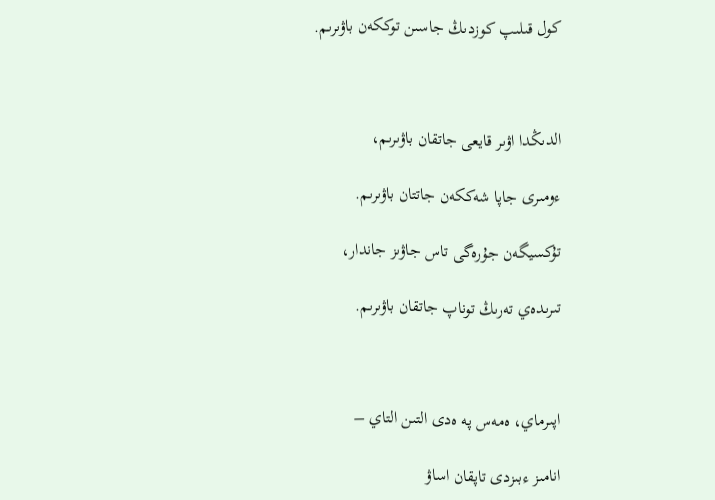كول قىلىپ كوزدىڭ جاسىن توككەن باۋىرىم.



الدىڭدا اۋىر قايعى جاتقان باۋىرىم،

ءومىرى جاپا شەككەن جاتتان باۋىرىم.

تۇكسيگەن جۇرەگى تاس جاۋىز جاندار،

تىرىدەي تەرىڭ توناپ جاتقان باۋىرىم.



اپىرماي، ەمەس پە ەدى التىن التاي –

انامىز ءبىزدى تاپقان اساۋ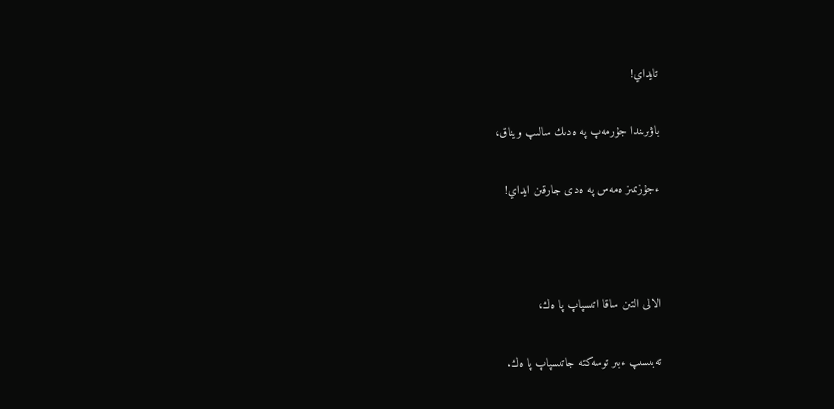تايداي!

باۋىرىندا جۇرمەپ پە ەدىك سالىپ ويناق،

ءجۇزىمىز ەمەس پە ەدى جارقىن ايداي!



الالى التىن ساقا اتىسپاپ پا ەك،

تەبىسىپ ءبىر توسەكتە جاتىسپاپ پا ەك.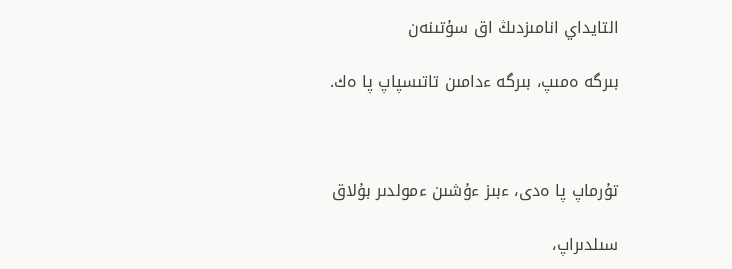التايداي انامىزدىڭ اق سۇتىنەن

بىرگە ەمىپ، بىرگە ءدامىن تاتىسپاپ پا ەك.



تۇرماپ پا ەدى، ءبىز ءۇشىن ءمولدىر بۇلاق

سىلدىراپ،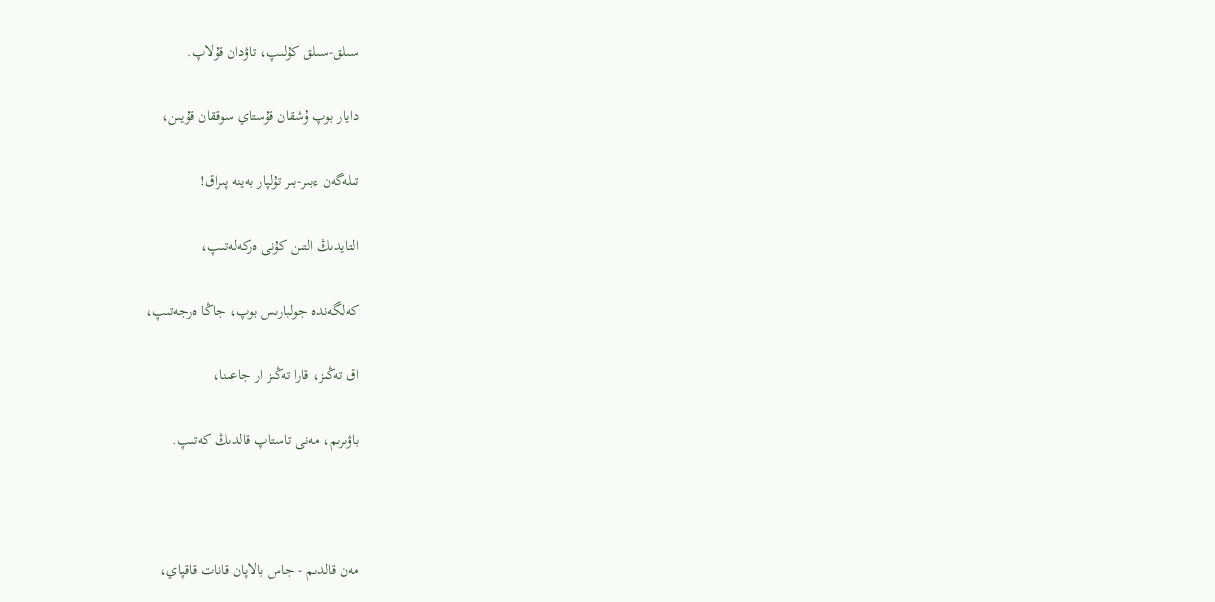سىلق-سىلق كۇلىپ، تاۋدان قۇلاپ.

دايار بوپ ۇشقان قۇستاي سوققان قۇيىن،

تىلەگەن ءبىر-بىر تۇلپار بەينە پىراق!

التايدىڭ التىن كۇنى ەركەلەتىپ،

كەلگەندە جولبارىس بوپ، جاڭا ەرجەتىپ،

اق تەڭىز، قارا تەڭىز ار جاعىنا،

باۋىرىم، مەنى تاستاپ قالدىڭ كەتىپ.



مەن قالدىم - جاس بالاپان قانات قاقپاي،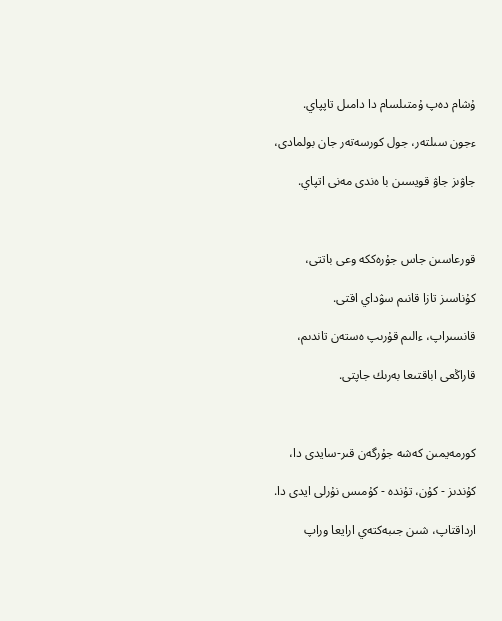ۇشام دەپ ۇمتىلسام دا دامىل تاپپاي.

ءجون سىلتەر، جول كورسەتەر جان بولمادى،

جاۋىز جاۋ قويسىن با ەندى مەنى اتپاي.



قورعاسىن جاس جۇرەككە وعى باتتى،

كۇناسىز تازا قانىم سۋداي اقتى.

قانسىراپ، ءالىم قۇرىپ ەستەن تاندىم،

قاراڭعى اباقتىعا بەرىك جاپتى.



كورمەيمىن كەشە جۇرگەن قىر-سايدى دا،

كۇندىز - كۇن، تۇندە - كۇمىس نۇرلى ايدى دا.

ارداقتاپ، شىن جىبەكتەي ارايعا وراپ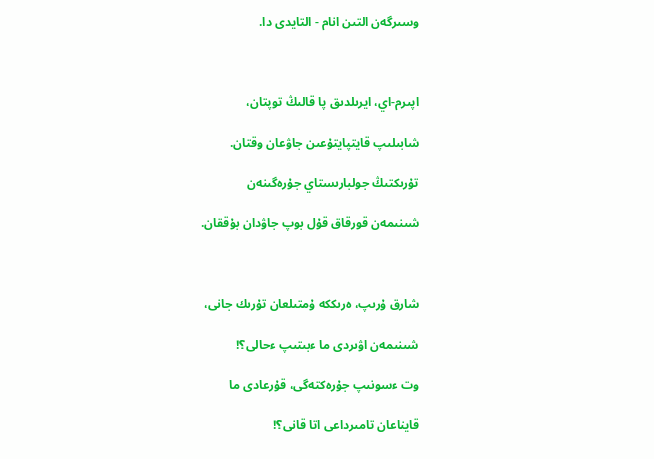وسىرگەن التىن انام - التايدى دا.



اپىرم-اي، ايرىلدىق پا قالىڭ توپتان،

شابىلىپ قايتپايتۇعىن جاۋعان وقتان.

تۇرىكتىڭ جولبارىستاي جۇرەگىنەن

شىنىمەن قورقاق قۇل بوپ جاۋدان بۇققان.



شارق ۇرىپ، ەرىككە ۇمتىلعان تۇرىك جانى،

شىنىمەن اۋىردى ما ءبىتىپ ءحالى؟!

وت ءسونىپ جۇرەكتەگى، قۇرعادى ما

قايناعان تامىرداعى اتا قانى؟!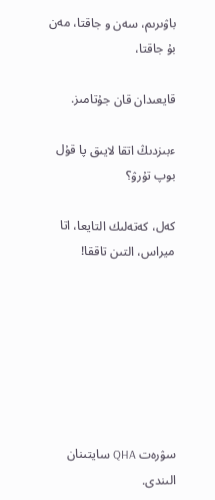باۋىرىم، سەن و جاقتا، مەن بۇ جاقتا،

قايعىدان قان جۇتامىز.

ءبىزدىڭ اتقا لايىق پا قۇل بوپ تۇرۋ؟

كەل، كەتەلىك التايعا، اتا ميراس، التىن تاققا!







سۋرەت QHA سايتىنان الىندى.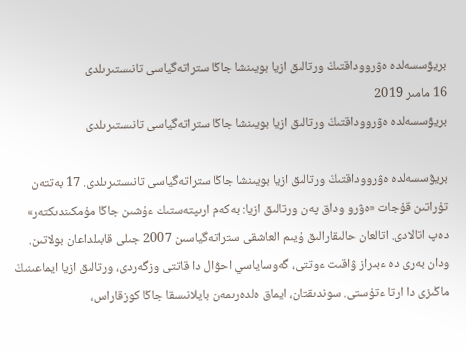بريۋسسەلدە ەۋرووداقتىڭ ورتالىق ازيا بويىنشا جاڭا ستراتەگياسى تانىستىرىلدى
16 مامىر 2019
بريۋسسەلدە ەۋرووداقتىڭ ورتالىق ازيا بويىنشا جاڭا ستراتەگياسى تانىستىرىلدى

بريۋسسەلدە ەۋرووداقتىڭ ورتالىق ازيا بويىنشا جاڭا ستراتەگياسى تانىستىرىلدى. 17 بەتتەن تۇراتىن قۇجات «ەۋرو وداق پەن ورتالىق ازيا: بەكەم ارىپتەستىك ءۇشىن جاڭا مۇمكىندىكتەر» دەپ اتالادى. اتالعان حالىقارالىق ۇيىم العاشقى ستراتەگياسىن 2007 جىلى قابىلداعان بولاتىن. ودان بەرى دە ءبىراز ۋاقىت ءوتتى، گەوساياسي احۋال دا قاتتى وزگەردى، ورتالىق ازيا ايماعىنىڭ ماڭىزى دا ارتا ءتۇستى. سوندىقتان، ايماق ەلدەرىمەن بايلانىسقا جاڭا كوزقاراس،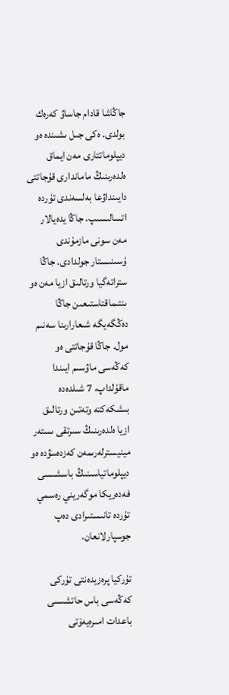جاڭاشا قادام جاساۋ كەرەك بولدى. ەكى جىل ىشىندە ەو ديپلوماتتارى مەن ايماق ەلدەرىنىڭ ماماندارى قۇجاتتى دايىنداۋعا بەلسەندى تۇردە اتسالىسىپ، جاڭا يدەيالار مەن سونى مازمۇندى ۇسىنىستار جولدادى. جاڭا ستراتەگيا ورتالىق ازيا مەن ەو ىنتىماقتاستىعىن جاڭا دەڭگەيگە شىعارارىنا سەنىم مول. جاڭا قۇجاتتى ەو كەڭەسى ماۋسىم ايىندا ماقۇلداپ، 7 شىلدەدە بىشكەكتە وتەتىن ورتالىق ازيا ەلدەرىنىڭ سىرتقى ىستەر مينيسترلەرىمەن كەزدەسۋدە ەو ديپلوماتياسىنىڭ باسشىسى فەدەريكا موگەريني رەسمي تۇردە تانىستىرادى دەپ جوسپارلانعان.

تۇركيا پرەزيدەنتى تۇركى كەڭەسى باس حاتشىسى باعدات امىرەيەۆتى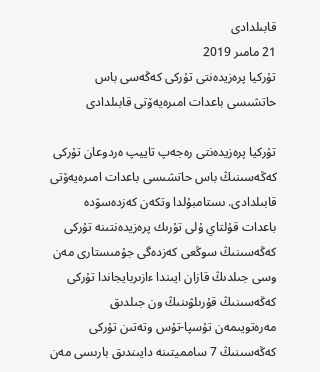قابىلدادى
21 مامىر 2019
تۇركيا پرەزيدەنتى تۇركى كەڭەسى باس حاتشىسى باعدات امىرەيەۆتى قابىلدادى

تۇركيا پرەزيدەنتى رەجەپ تاييپ ەردوعان تۇركى كەڭەسىنىڭ باس حاتشىسى باعدات امىرەيەۆتى قابىلدادى. ىستامبۇلدا وتكەن كەزدەسۋدە باعدات قۇلتاي ۇلى تۇرىك پرەزيدەنتىنە تۇركى كەڭەسىنىڭ سوڭعى كەزدەگى جۇمىستارى مەن وسى جىلدىڭ قازان ايىندا ءازىربايجاندا تۇركى كەڭەسىنىڭ قۇرىلۋىنىڭ ون جىلدىق مەرەتويىمەن تۇسپا-تۇس وتەتىن تۇركى كەڭەسىنىڭ 7 سامميتىنە دايىندىق بارىسى مەن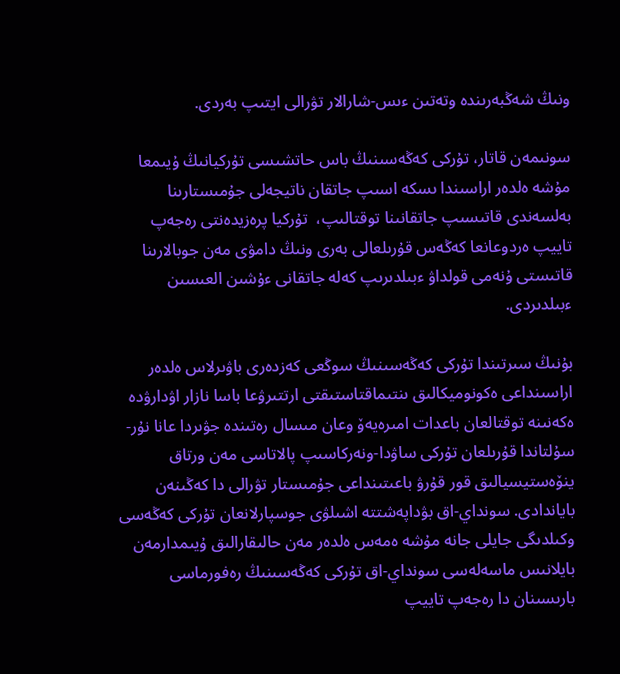ونىڭ شەڭبەرىندە وتەتىن ءىس-شارالار تۋرالى ايتىپ بەردى.

سونىمەن قاتار، تۇركى كەڭەسىنىڭ باس حاتشىسى تۇركيانىڭ ۇيىمعا مۇشە ەلدەر اراسىندا ىسكە اسىپ جاتقان ناتيجەلى جۇمىستارىنا بەلسەندى قاتىسىپ جاتقانىنا توقتالىپ،  تۇركيا پرەزيدەنتى رەجەپ تاييپ ەردوعانعا كەڭەس قۇرىلعالى بەرى ونىڭ دامۋى مەن جوبالارىنا قاتىستى ۇنەمى قولداۋ ءبىلدىرىپ كەلە جاتقانى ءۇشىن العىسىن ءبىلدىردى.

بۇنىڭ سىرتىندا تۇركى كەڭەسىنىڭ سوڭعى كەزدەرى باۋىرلاس ەلدەر اراسىنداعى ەكونوميكالىق ىنتىماقتاستىقتى ارتتىرۋعا باسا نازار اۋدارۋدە ەكەنىنە توقتالعان باعدات امىرەيەۆ وعان مىسال رەتىندە جۋىردا عانا نۇر-سۇلتاندا قۇرىلعان تۇركى ساۋدا-ونەركاسىپ پالاتاسى مەن ورتاق ينۆەستيسيالىق قور قۇرۋ باعىتىنداعى جۇمىستار تۋرالى دا كەڭىنەن باياندادى. سونداي-اق بۋداپەشتتە اشىلۋى جوسپارلانعان تۇركى كەڭەسى وكىلدىگى جايلى جانە مۇشە ەمەس ەلدەر مەن حالىقارالىق ۇيىمدارمەن بايلانىس ماسەلەسى سونداي-اق تۇركى كەڭەسىنىڭ رەفورماسى بارىسىنان دا رەجەپ تاييپ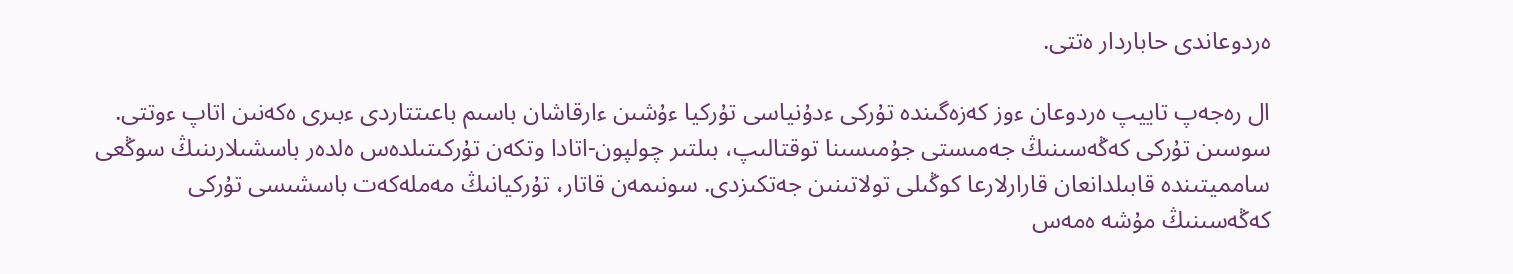ەردوعاندى حاباردار ەتتى.

ال رەجەپ تاييپ ەردوعان ءوز كەزەگىندە تۇركى ءدۇنياسى تۇركيا ءۇشىن ءارقاشان باسىم باعىتتاردى ءبىرى ەكەنىن اتاپ ءوتتى. سوسىن تۇركى كەڭەسىنىڭ جەمىستى جۇمىسىنا توقتالىپ، بىلتىر چولپون-اتادا وتكەن تۇركىتىلدەس ەلدەر باسشىلارىنىڭ سوڭعى سامميتىندە قابىلدانعان قارارلارعا كوڭىلى تولاتىنىن جەتكىزدى. سونىمەن قاتار، تۇركيانىڭ مەملەكەت باسشىسى تۇركى كەڭەسىنىڭ مۇشە ەمەس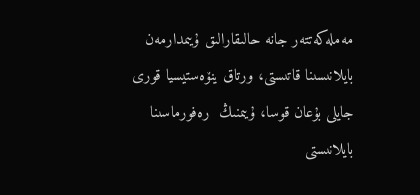مەملەكەتتەر جانە حالىقارالىق ۇيىمدارمەن بايلانىسىنا قاتىستى، ورتاق ينۆەستيسيا قورى جايلى بۇعان قوسا، ۇيىمنىڭ  رەفورماسىنا بايلانىستى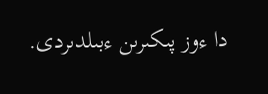دا ءوز پىكىرىن ءبىلدىردى.